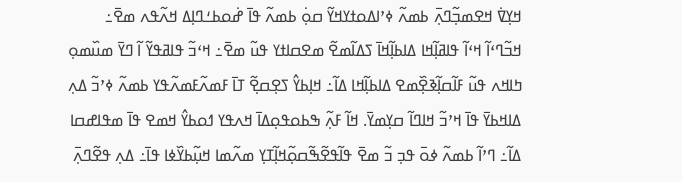ߞߌ߲ߜ߭ ߞߐߘߏ߲߬ߣߍ߲߫ ߕߘߍ߬ ߦߴߊߡߋߙߌߞߌ߬ ߛߋ߲߭ ߕߘߍ߬ ߟߊ߫ ߝ߭ߋߕߑߣߊ߲ߡ ߞߍ߬ߟߍ ߘߐ߫߸ ߞߏ߬ߣߵߊ߬ ߞߵߊ߬ ߟߊߥߊ߲߬ߞߊ ߡߊߕߊ߲߬ߞߊ߫ ߖߡߊ߬ߘߐ߬ ߘߐߛߊߙߌ ߟߎ߬ ߘߐ߫߸ ߞߵߏ߬ ߟߊߥߟߌ߬ ߊ߬ ߣߌ߫ ߘߎ߰ߘߋ߲ ߤߊߞߍ ߟߎ߬ ߓߊ߬ߛߊ߲߬ߢߐ߲߰ߘߐ ߡߊߕߊ߲߬ߞߊ ߡߊ߬߸ ߞߊ߲ߕߌ߮ ߖߐ߲ߛߐ߲߬ ߠߊ߫ ߓߘߍ߬ߓߘߍ߬ߟߌ ߕߘߍ߬ ߦߴߏ߬ ߡߍ߲ ߡߊߞߕߌ߫ ߟߊ߫ ߞߴߏ߬ ߞߊߣߊ߬ ߛߌ߲ߘߌ߫. ߞߊ߬ ߓߍ߲߬ ߒߕߋߟߋ߲ߡߊ߫ ߞߍߟߌ ߗߋߕߌ߮ ߞߘߐ ߟߊ߫ ߘߟߊߝߛߊ ߡߊ߬߸ ߣߴߊ߬ ߕߘߍ߬ ߦߋ߫ ߟߏ߲ ߏ߬ ߘߐ߫ ߟߊ߬ߟߐ߬ߒ߬ߛߋ߲߬ߞߊ߲߬ߠߌ߲ ߘߍ߬ߘߊ ߞߎ߲߬ߕߌ߰ߦߊ ߟߊ߫߸ ߡߍ߲ ߟߐ߬ߣߍ߲߫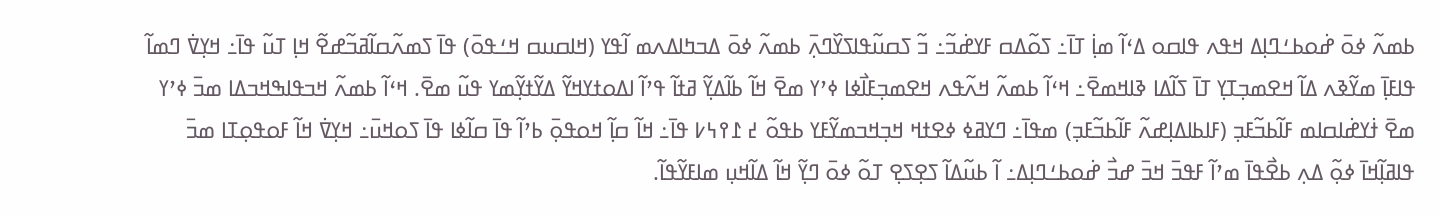ߕߘߍ߬ ߦߋ߫ ߝ߭ߋߕߑߣߊ߲ߡ ߞߟߍ ߟߊߛߋ ߡߵߊ߬ ߘߊ߲߭ ߠߊ߫߸ ߖߋ߬ߡߛ ߓߌߝ߭ߏ߬߸ ߏ߬ ߖߛߎ߬ߟߊߖߌ߰ߣߍ߲߫ ߕߘߍ߬ ߦߋ߫ ߡߏߤߊߡߍߘ ߊ߬ߟߌ (ߞߊߛߎߛ ߞߑߟߋ߫) ߟߊ߫ ߖߘߍ߬ߛߊ߬ߥߏ߬ߝߐ߬ ߞߊ߲ ߠߎ߬ ߟߊ߫߸ ߞߌ߲ߜ߭ ߣߘߊ߬ ߟߊߓߊ߲߫ ߘߌ߬ߢߍ ߡߊ߬ ߞߐߘߏ߲ߠߌ߲ ߠߊ߫ ߖߊ߬ߡߊ ߢߊߞߘߐ߫߸ ߞߵߊ߬ ߕߘߍ߬ ߞߍ߬ߟߍ ߞߐߘߏ߲ߓߊ߯ߦߊ ߦߴߌ ߘߐ߫ ߞߊ߬ ߕߊ߬ߡߌ߲߬ ߥߙߊ߬ ߟߴߊ߬ ߊߡߋߙߌߞߌ߬ ߡߌ߬ߙߌ߲߬ߘߌ ߟߎ߬ ߘߐ߫. ߞߵߊ߬ ߕߘߍ߬ ߞߏߟߊߒߞߏߡߊ ߘߏ߫ ߦߴߌ ߘߐ߫ ߙ߭ߌߝ߭ߊߛߊߘ ߓߊ߬ߕߏ߬ߓߏ߲ (ߓߊߕߊߡߊ߲ߝߍ߬ ߓߊ߬ߕߏ߬ߓߏ߲) ߘߟߊ߫߸ ߣߌߥߦ ߦߐߙߞ ߞߏ߲ߞߏߘߌ߬ߓߌ ߕߟߋ߬ ߄ ߁߉߆߇ ߟߊ߫߸ ߞߊ߬ ߛߊ߲߬ ߞߋߟߋ߲߫ ߕߴߊ߬ ߟߊ߫ ߛߊ߬ߦߊ ߟߊ߫ ߖߋߞߎ߫߸ ߞߌ߲ߜ߭ ߞߊ߬ ߓߋߟߋ߲ߠߊ ߘߏ߫ ߟߊߥߊ߲߬ߞߊ߫ ߦߋ߲߬ ߡߍ߲ ߕߐ߯ߟߊ߫ ߘߴߊ߬ ߓߟߏ߫ ߞߏ߫ ߝߏ߯ ߝ߭ߋߕߑߣߊ߲ߡ߸ ߊ߬ ߕߎ߬ߡߊ߬ ߖߐ߲ߖߐ߲ ߠߋ߬ ߦߋ߫ ߣߌ߲߬ ߞߊ߬ ߡߊ߬ߞߎ߲ ߘߊߓߌ߬ߟߊ߬.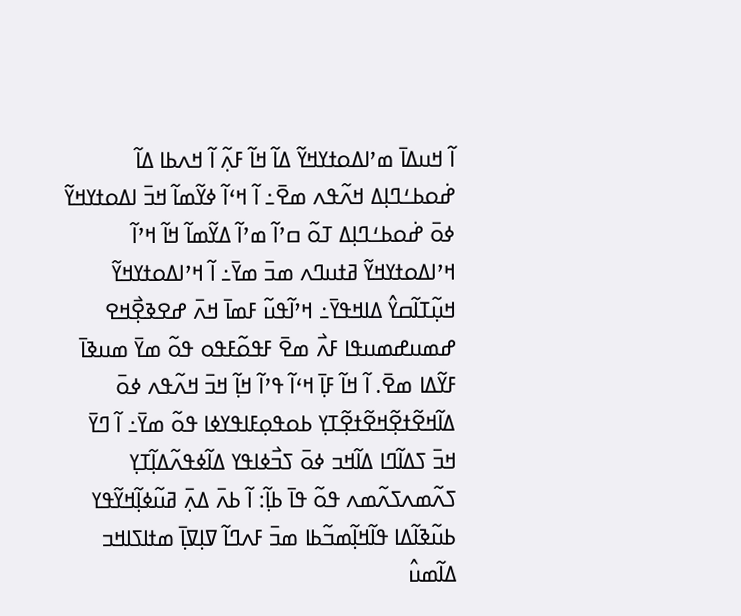ߊ߬ ߞߎߡߊ߫ ߘߴߊߡߋߙߌߞߌ߬ ߡߊ߬ ߞߊ߬ ߓߍ߲߬ ߊ߬ ߞߍߕߊ ߡߊ߬ ߝ߭ߋߕߑߣߊ߲ߡ ߞߍ߬ߟߍ ߘߐ߫߸ ߊ߬ ߞߵߊ߬ ߦߌ߬ߘߊ߬ ߞߏ߫ ߊߡߋߙߌߞߌ߬ ߦߋ߫ ߝ߭ߋߕߑߣߊ߲ߡ ߠߋ߬ ߛߴߊ߬ ߘߴߊ߬ ߡߌ߬ߘߊ߬ ߞߊ߬ ߞߴߊ߬ ߞߴߊߡߋߙߌߞߌ߬ ߥߙߎߣߍ ߘߏ߫ ߘߌ߫߸ ߊ߬ ߞߴߊߡߋߙߌߞߌ߬ ߞߎ߲߬ߠߊ߬ߛߌ߮ ߡߊߞߟߌ߫߸ ߞߴߊ߬ߟߎ߬ ߓߘߊ߫ ߞߍ߫ ߝߐߢߐ߲߯ߞߐ ߝߘߎߝߘߎߟߊ ߓߍ߯ ߘߐ߫ ߓߟߋ߬ߓߟߋ ߟߋ߬ ߘߌ߫ ߘߎߢߊ߫ ߓߌ߬ߡߊ ߘߐ߫. ߊ߬ ߞߊ߬ ߓߊ߲߫ ߞߵߊ߬ ߟߴߊ߬ ߞߊ߲߬ ߞߏ߫ ߞߍ߬ߟߍ ߦߋ߫ ߡߊ߬ߞߐ߬ߙߐ߲߬ߞߐ߬ߙߐ߲߬ߠߌ߲ ߕߋߟߋ߲ߓߊߟߌߦߊ ߟߋ߬ ߘߌ߫߸ ߊ߬ ߣߌ߫ ߞߏ߫ ߖߡߊ߬ߣߊ ߡߊ߬ߞߏ ߦߋ߫ ߖߏ߯ߦߊߟߌ ߡߊ߬ߦߟߍ߬ߡߊ߲߬ߠߌ߲ ߖߍ߬ߘߍߖߍ߬ߘߍ ߟߋ߬ ߟߊ߫ ߕߊ߲߬: ߊ߬ ߕߍ߫ ߡߍ߲߫ ߥߎ߬ߦߊ߲߬ߞߌ߬ߟߌ ߕߎ߬ߢߊ߬ߡߊ ߟߊ߬ߞߊ߲߬ߘߏ߬ߕߊ ߘߏ߫ ߓߍߣߊ߬ ߜߊ߲ߜߊ߲߫ ߘߙߊߖߊߞߏ ߡߊ߬ߘߎ߮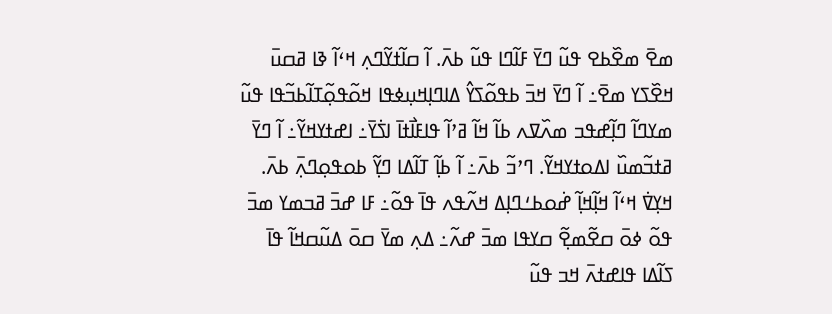ߘߐ߫ ߘߐ߰ߕߐ ߟߎ߬ ߣߌ߫ ߓߊ߬ߣߊ ߟߎ߬ ߕߍ߫. ߊ߬ ߛߊ߬ߙߌ߬ߣߍ߲ ߞߵߊ߬ ߢߊ ߥߛߎ߫ ߞߐ߰ߖߌ ߘߐ߫߸ ߊ߬ ߣߌ߫ ߞߏ߫ ߕߟߋ߬ߖߌ߮ ߡߊߣߊ߲ߞߎ߲ߦߟߊ ߞߋ߬ߟߋ߲߬ߠߊ߬ߕߏ߬ߟߊ ߟߎ߬ ߘߌߣߊ߬ ߣߊ߲߬ߝߟߏ ߘߍ߰ߜߍ ߕߊ߬ ߞߊ߬ ߥߴߊ߬ ߟߊߓߊ߯ߙߊ߫ ߊߖ߭ߌ߫߸ ߊߝߙߌߞߌ߬߸ ߊ߬ ߣߌ߫ ߥߙߏ߬ߘߎ߰ ߊߡߋߙߌߞߌ߬. ߣߴߏ߬ ߕߍ߫߸ ߊ߬ ߕߊ߲߬ ߠߊ߬ߡߊ ߣߌ߲߬ ߕߋߟߋ߲ߣߍ߲߫ ߕߍ߫. ߞߌ߲ߜ߭ ߞߵߊ߬ ߞߊ߲߬ߞߊ߲߬ ߝ߭ߋߕߑߣߊ߲ߡ ߞߍ߬ߟߍ ߟߊ߫ ߟߋ߬߸ ߓߊ ߝߏ߫ ߥߏߘߌ ߘߏ߫ ߟߋ߬ ߦߋ߫ ߛߐ߬ߘߐ߲߬ ߛߌߟߊ ߘߏ߫ ߝߍ߬߸ ߡߍ߲ ߘߌ߫ ߛߋ߫ ߡߎ߬ߛߞߊ߬ ߟߊ߫ ߖߊ߬ߡߊ ߟߊߝߙߍ߫ ߞߏ ߟߎ߬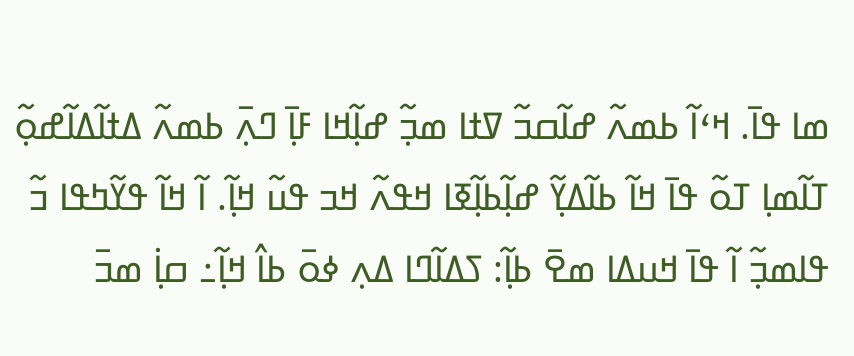ߘߊ ߟߊ߫. ߞߵߊ߬ ߕߘߍ߬ ߝߊ߬ߛߏ߬ ߜߙߊ ߘߏ߲߬ ߝߊ߲߬ߞߊ ߓߊ߲߫ ߣߍ߲߫ ߕߘߍ߬ ߡߙߊ߬ߡߊ߬ߝߋ߲߬ ߠߊ߬ߘߊ߲ ߠߋ߬ ߟߊ߫ ߞߊ߬ ߕߊ߬ߡߌ߲߬ ߝߊ߲߬ߕߊ߲߬ߧߊ ߞߟߍ߬ ߞߏ ߟߎ߬ ߞߊ߲߬. ߊ߬ ߞߊ߬ ߟߌ߬ߤߟߊ ߏ߬ ߟߊߘߏ߲߬ ߊ߬ ߟߊ߫ ߞߎߡߊ ߘߐ߫ ߕߊ߲߬: ߖߡߊ߬ߣߊ ߡߍ߲ ߦߋ߫ ߕߊ߮ ߞߊ߲߬߸ ߛߊ߲߭ ߘߏ߫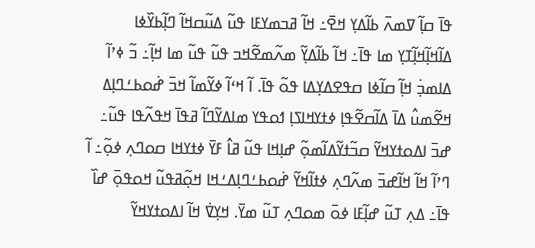ߟߊ߫ ߛߊ߲߬ ߜߘߍ߫ ߕߊ߬ߡߌ߲ ߞߐ߫߸ ߞߊ߬ ߥߏߘߌߓߊ ߟߎ߬ ߡߎ߬ߛߞߊ߬ ߣߊ߲߬ߕߌ߰ߦߊ ߡߊ߬ߞߊ߲߬ߞߊ߲߬ߠߌ߲ ߘߊ ߟߊ߫߸ ߞߊ߬ ߕߊ߬ߡߌ߲߬ ߘߍ߬ߘߐ߬ߞߏ ߟߎ߬ ߟߎ߬ ߘߊ ߞߊ߲߬߸ ߏ߬ ߦߴߊ߬ ߡߊߘߏ߲߭ ߞߊ߲߬ ߛߊ߬ߦߊ ߛߟߐߡߌ߲ߡߊ ߟߋ߬ ߟߊ߫. ߊ߬ ߞߵߊ߬ ߦߌ߬ߘߊ߬ ߞߏ߫ ߝ߭ߋߕߑߣߊ߲ߡ ߞߐ߬ߘߎ߮ ߡߊ߫ ߡߊ߬ߛߐ߬ߟߊ߲ ߦߙߌߞߊߖߊ߲ ߗߋߟߌ ߘߊߡߌ߬ߣߊ߬ ߥߟߊ߫ ߞߟߍ߬ߟߊ ߟߎ߬߸ ߝߏ߫ ߊߡߋߙߌߞߌ߬ ߛߏ߬ߙߌ߬ߡߊ߬ߘߋ߲߬ ߝߊ߲ߞߊ ߟߎ߬ ߥߊ߮ ߓߌ߫ ߦߙߌߞߊ ߛߋߣߍ߲ ߦߋ߲߬߸ ߊ߬ ߣߴߊ߬ ߞߊ߬ ߞߊ߬ߝߏ߫ ߘߍ߬ߣߍ߲ ߦߙߊ߬ߞߌ߬ ߝ߭ߋߕߑߣߊ߲ߡߑߞߊ ߞߋ߲߬ߥߟߎ߬ ߞߋߟߋ߲߫ ߝߊ߰ ߟߊ߫߸ ߡߍ߲ ߠߎ߬ ߝߊ߲߬ߓߊ ߦߋ߫ ߘߋߣߍ߲ ߠߎ߬ ߘߌ߫. ߞߌ߲ߜ߭ ߞߊ߬ ߊߡߋߙߌߞߌ߬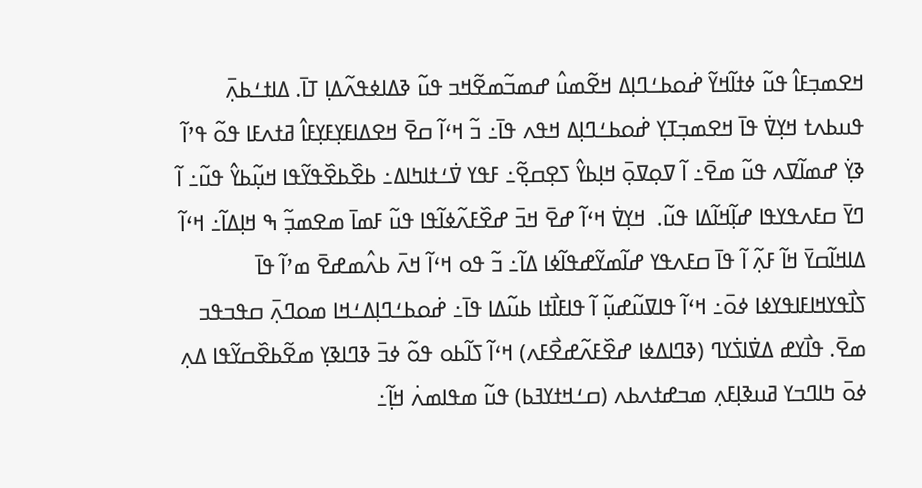ߞߐߘߏ߲ߓߊ߮ ߟߎ߬ ߦߙߊ߬ߞߌ߬ ߝ߭ߋߕߑߣߊ߲ߡ ߞߐ߬ߘߎ߮ ߝߘߏ߬ߘߐ߬ߞߏ ߟߎ߬ ߢߡߊߦߟߍ߬ߡߊ߲ ߠߊ߫. ߡߊߙߑߕߍ߲߫ ߟߎߕߍߙ ߞߌ߲ߜ߭ ߟߊ߫ ߞߐߘߏ߲ߠߌ߲ ߝ߭ߋߕߑߣߊ߲ߡ ߞߟߍ ߟߊ߫߸ ߏ߬ ߞߵߊ߬ ߛߐ߫ ߞߐߡߊߓߌ߲ߓߌ߲ߓߊ߮ ߥߙߍߓߊ ߟߋ߬ ߟߴߊ߬ ߢߌ߲߭ ߝߘߊ߬ߜߍ ߟߎ߬ ߘߐ߫߸ ߊ߬ ߜߋ߲ߜߋ߲߫ ߞߊ߲ߕߌ߮ ߖߐ߲ߛߐ߲߬߸ ߓߟߌ ߜ߭ߑߙߊߤߊߡ߸ ߕߐ߰ߕߐ߰ߟߌ߬ߟߊ ߞߎ߲߬ߕߌ߮ ߟߎ߬߸ ߊ߬ ߣߌ߫ ߛߓߍߟߌߟߊ ߝߊ߲߬ߞߊ߬ߡߊ ߟߎ߬.  ߞߌ߲ߜ߭ ߞߵߊ߬ ߝߐ߫ ߞߏ߫ ߝߐ߰ߓߍ߬ߦߊ߬ߟߊ ߟߎ߬ ߓߘߊ߫ ߘߐߘߏ߲߬ ߒ ߞߊ߲ߡߊ߬߸ ߞߵߊ߬ ߡߊߞߊ߬ߛߌ߫ ߞߊ߬ ߓߍ߲߬ ߊ߬ ߟߊ߫ ߛߓߍߟߌ ߝߊ߬ߘߌ߬ߝߟߊ߬ߦߊ ߡߊ߬߸ ߏ߬ ߟߋ ߞߵߊ߬ ߞߍ߫ ߕߍ߮ߘߝߐ߫ ߘߴߊ߬ ߟߊ߫ ߖߊ߯ߟߌߞߊߓߊߟߌߦߊ ߦߋ߫߸ ߞߵߊ߬ ߟߊߜߎ߬ߝߎ߲߬ ߊ߬ ߟߊߓߊ߯ߙߊ ߕߎ߬ߡߊ ߟߊ߫߸ ߝ߭ߋߕߑߣߊ߲ߡߑߞߊ ߘߋߣߍ߲߫ ߛߟߏߟߏ ߘߐ߫. ߟߊ߯ߌߝ ߡߜ߭ߊߖ߭ߌߣ (ߢߣߊߡߦߊ ߝߐ߰ߓߍ߬ߝߐ߯ߓߍ) ߞߵߊ߬ ߖߊ߬ߕߋ ߟߋ߬ ߦߏ߫ ߢߣߊߢߌ߲ ߘߐ߬ߕߐ߰ߛߌ߬ߟߊ ߡߍ߲ ߦߋ߫ ߤߊߣߏߌ ߥߎߢߊ߲ߓߍ߲ ߘߏߝߙߍߕߍ (ߛߑߞߙߌߔߕ) ߟߎ߬ ߘߟߊߘߍ߭ ߞߊ߲߬߸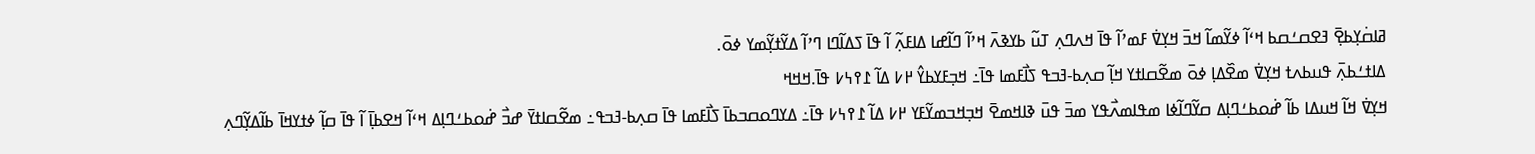ߥߊߛ߭ߌ߲ߕߐ߲߫ ߔߐߛߑߛߕ ߞߵߊ߬ ߦߌ߬ߘߊ߬ ߞߏ߫ ߞߌ߲ߜ߭ ߓߘߴߊ߬ ߟߊ߫ ߞߍߣߍ߲ ߠߎ߬ ߕߌߢߍ߫ ߞߴߊ߬ ߣߊ߬ߝߊ ߡߊߓߍ߲߬ ߊ߬ ߟߊ߫ ߖߡߊ߬ߣߊ ߣߴߊ߬ ߡߌ߬ߙߌ߲߬ߘߌ ߦߋ߫.
ߡߊߙߑߕߍ߲߫ ߟߎߕߍߙ ߞߌ߲ߜ߭ ߘߐ߰ߡߊ߲ ߦߋ߫ ߘߐ߬ߛߊߙߌ ߞߊ߲߬ ߛߍ߲ߕ-ߔߏߟ ߖߊ߯ߓߘߊ ߟߊ߫߸ ߞߏ߲ߓߌߕߌ߮ ߂߇ ߡߊ߬ ߁߉߆߇ ߟߊ߫.ߞߞߞ
ߞߌ߲ߜ߭ ߞߊ߬ ߞߎߡߊ ߕߊ߬ ߝ߭ߋߕߑߣߊ߲ߡ ߛߌ߬ߣߊ߬ߦߊ ߘߟߊߘߍ߯ߟߌ ߘߏ߫ ߟߎ߫ ߢߊߞߘߐ߫ ߞߏ߲ߞߏߘߌ߬ߓߌ ߂߇ ߡߊ߬ ߁߉߆߇ ߟߊ߫߸ ߡߌߣߋߛߏߕߊ߫ ߖߊ߯ߓߘߊ ߟߊ߫ ߛߍ߲ߕ-ߔߏߟ߸ ߘߐ߬ߛߊߙߌ߫ ߝߏ߯ ߝ߭ߋߕߑߣߊ߲ߡ ߞߵߊ߬ ߞߐߕߊ߲߫ ߊ߬ ߟߊ߫ ߛߊ߲߬ ߦߙߌߞߊ߫ ߕߊ߬ߡߌ߲߬ߣߍ߲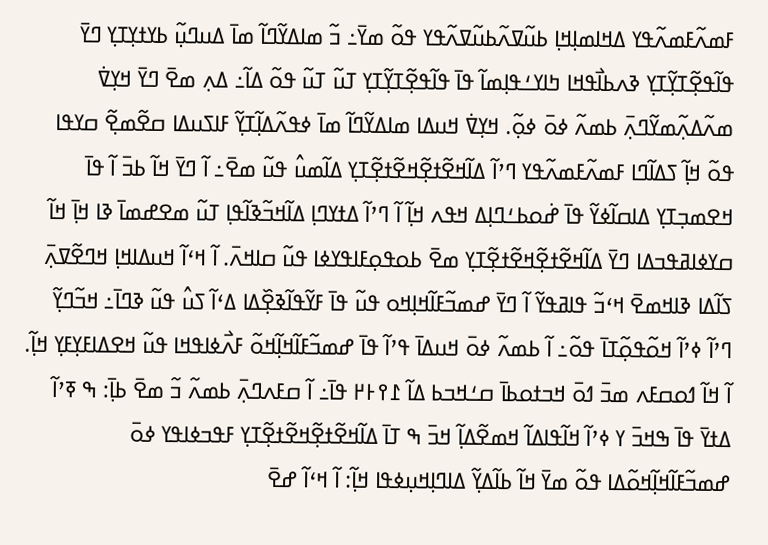ߓߘߍ߬ߓߘߍ߬ߟߌ ߡߞߊߘߊ߲ߞߊ߲ ߕߎ߬ߜߍ߬ߕߎ߬ߜߍ߬ߟߌ ߟߋ߬ ߘߌ߫߸ ߏ߬ ߘߊߡߌ߬ߣߊ߬ ߘߊ߫ ߡߎߣߎ߲߬ ߕߌߙߌ߲ߠߌ߲ ߣߌ߫ ߟߊ߬ߟߐ߲߬ߠߌ߲߬ߠߌ߲ ߢߍߕߊ߯ߟߞߊ ߤߊߌߑߟߊ߲ߘߊ߬ ߟߊ߫ ߟߊ߬ߟߐ߲߬ߠߌ߲߬ߠߌ߲ ߠߎ߬ ߠߎ߬ ߟߋ߬ ߡߊ߬߸ ߡߍ߲ ߘߐ߫ ߣߌ߫ ߞߌ߲ߜ߭ ߘߍ߬ߡߍ߲߬ߘߌ߬ߣߍ߲߫ ߕߘߍ߬ ߦߋ߫ ߦߋ߲߬. ߞߌ߲ߜ߭ ߞߎߡߊ ߘߊߡߌ߬ߣߊ߬ ߘߊ߫ ߦߟߍ߬ߡߊ߲߬ߠߌ߲߬ ߓߊߖߎߡߊ ߛߐ߬ߘߐ߲߬ ߛߌߟߊ ߟߋ߬ ߞߊ߲߬ ߖߡߊ߬ߣߊ ߓߘߍ߬ߓߘߍ߬ߟߌ ߣߴߊ߬ ߡߊ߬ߞߐ߬ߙߐ߲߬ߞߐ߬ߙߐ߲߬ߠߌ߲ ߡߊ߬ߘߎ߮ ߟߎ߬ ߘߐ߫߸ ߊ߬ ߣߌ߫ ߞߊ߬ ߕߏ߫ ߊ߬ ߟߊ߫ ߞߐߘߏ߲ߠߌ߲ ߡߊߛߊ߬ߦߌ߬ ߟߊ߫ ߝ߭ߋߕߑߣߊ߲ߡ ߞߟߍ ߞߊ߲߬ ߊ߬ ߣߴߊ߬ ߡߙߌߣߊ߲ ߡߊ߬ߞߏ߬ߢߊ߬ߟߊ߲ ߠߎ߬ ߘߐߝߘߊ߫ ߢߊ ߞߊ߲߫ ߞߊ߬ ߛߌߦߊߥߟߏߡߊ ߣߌ߫ ߡߊ߬ߞߐ߬ߙߐ߲߬ߞߐ߬ߙߐ߲߬ߠߌ߲ ߘߐ߫ ߕߋߟߋ߲ߓߊߟߌߦߊ ߟߎ߬ ߛߊߞߍ߫. ߊ߬ ߞߵߊ߬ ߞߎߡߊߞߊ߲ ߞߣߐ߬ߜߍ߲߫ ߖߊ߬ߡߊ ߢߊߞߘߐ߫ ߞߵߏ߬ ߟߊߥߟߌ߬ ߊ߬ ߣߌ߫ ߝߘߏ߬ߓߊ߬ߞߊ߲ߞߋ ߟߎ߬ ߟߊ߫ ߓߌ߬ߟߊ߬ߢߐ߲߰ߡߊ ߡߵߊ߬ ߖߎ߮ ߟߎ߬ ߢߣߊ߫߸ ߞߏ߬ߣߌ߲߬ ߣߴߊ߬ ߦߴߊ߬ ߞߋ߬ߟߋ߲߬ߠߊ߫ ߟߋ߬߸ ߊ߬ ߕߘߍ߬ ߦߋ߫ ߞߎߡߊ߫ ߟߴߊ߬ ߟߊ߫ ߝߘߏ߬ߓߊ߬ߞߊ߲߬ߞߋ߬ ߓߍ߯ߦߊߟߞߊ ߟߎ߬ ߞߐߡߊߓߌ߲ߓߌ߲ ߞߊ߲߬. ߊ߬ ߞߊ߬ ߗߋߛߓߍ ߘߏ߫ ߗߋ߫ ߞߏߙߋߕߊ߫ ߛߑߞߏߕ ߡߊ߬ ߁߉߅߂ ߟߊ߫߸ ߊ߬ ߛߓߍߣߍ߲߫ ߕߘߍ߬ ߏ߬ ߘߐ߫ ߕߊ߲߫: ߒ ߧߴߊ߬ ߡߙߌ߫ ߟߊ߫ ߒߞߏ߫ ߌ ߦߴߊ߬ ߞߊ߬ߟߊߡߊ߬ ߞߘߐ߬ߡߊ߲߬ ߞߏ߫ ߒ ߠߊ߫ ߡߊ߬ߞߐ߬ߙߐ߲߬ߞߐ߬ߙߐ߲߬ߠߌ߲ ߓߟߏߦߊߟߌ ߦߋ߫ ߝߘߏ߬ߓߊ߬ߞߊ߲߬ߞߋ߬ߡߊ ߟߋ߬ ߘߌ߫ ߞߊ߬ ߕߊ߬ߡߌ߲߬ ߡߊߣߊ߲ߞߎ߲ߦߟߊ ߞߊ߲߬: ߊ߬ ߞߵߊ߬ ߝߐ߫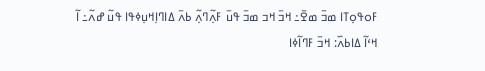ߓߋߟߋ߲ߠߊ ߘߏ߫ ߘߐ߫߸ ߞߏ߫ ߞߏ ߘߏ߫ ߟߎ߫ ߓߍ߲߬ߣߍ߲߬ ߕߍ߫ ߡߊߣߊ߲ߞߎ߲ߦߟߊ ߟߎ߬ ߝߍ߬߸ ߊ߬ ߞߵߊ߬ ߡߊߕߍ߰: ߞߏ߫ ߓߣߊ߬ߦߊ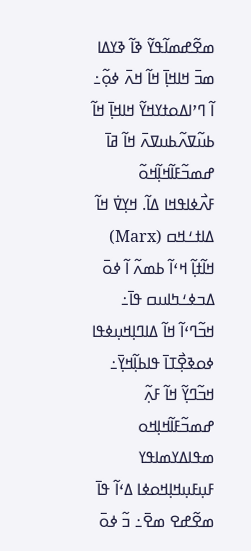ߘߐ߬ߝߘߊ߬ߟߌ߬ ߢߊ߬ ߢߌߡߊ ߘߏ߫ ߞߊߞߊ߲߫ ߞߊ߬ ߞߍ߫ ߦߋ߲߬߸ ߊ߬ ߣߴߊߡߋߙߌߞߌ߬ ߞߊߞߊ߲߫ ߞߊ߬ ߕߎ߬ߜߍ߬ߕߎߜߍ߫ ߞߊ߬ ߥߊ߫ ߝߘߏ߬ߓߊ߬ߞߊ߲߬ߞߋ߬ ߓߍ߯ߦߊߟߞߊ ߡߊ߬. ߞߌ߲ߜ߭ ߞߊ߬ ߡߊߙߑߞߛ (Marx) ߞߊ߬ߙߊ߲߬ ߞߵߊ߬ ߕߘߍ߬ ߊ߬ ߦߋ߫ ߡߏߦߑߤߊߎߛ ߟߊ߫߸ ߞߏ߬ߣߵߊ߬ ߞߊ߬ ߡߊߣߊ߲ߞߎ߲ߦߟߊ ߦߋߢߐ߲߯ߠߊ߫ ߟߊߕߊ߲߬ߞߌ߲߫߸ ߞߏ߬ߣߌ߲߬ ߞߊ߬ ߓߍ߲߬ ߝߘߏ߬ߓߊ߬ߞߊ߲ߞߋ ߘߟߊߡߌߘߊߟߌ ߓߎ߲ߓߎ߲ߞߊ߲ߞߋߦߊ ߡߵߊ߬ ߟߊ߫ ߘߐ߬ߝߐ ߘߐ߫߸ ߏ߬ ߦߋ߫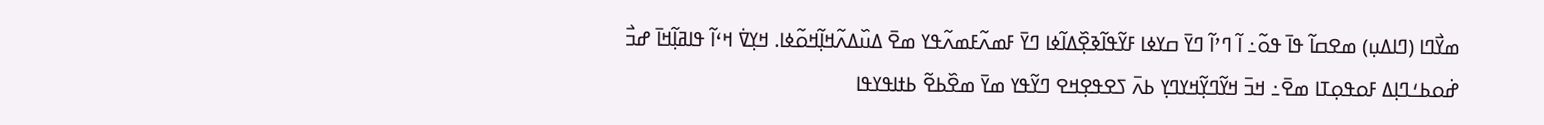ߘߌ߯ߣߊ (ߣߊߡߎ߲) ߘߐߛߊ߬ ߟߊ߫ ߟߋ߬߸ ߊ߬ ߣߴߊ߬ ߣߌ߫ ߛߌߦߊ ߓߌ߬ߟߊ߬ߢߐ߲߰ߡߊ߬ߦߊ ߣߌ߫ ߓߘߍ߬ߓߘߍ߬ߟߌ ߘߐ߫ ߡߎ߰ߡߍ߬ߞߊ߲߬ߞߋ߬ߦߊ. ߞߌ߲ߜ߭ ߞߵߊ߬ ߟߊߥߊ߲߬ߞߊ߫ ߝߏ߯ ߝ߭ߋߕߑߣߊ߲ߡ ߓߋߟߋ߲ߠߊ ߘߐ߫߸ ߞߏ߫ ߞߌ߬ߣߌ߲߬ߞߌߣߌ߲ ߕߍ߫ ߖߐߟߐ߲ߞߐ ߣߌ߬ߟߌ ߘߌ߫ ߘߐ߰ߕߐ߬ ߕߙߊߟߌߟߊ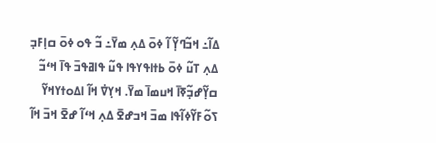ߡߊ߬߸ ߞߏ߬ߣߌ߲߬ ߊ߬ ߦߋ߫ ߡߍ߲ ߘߌ߫߸ ߏ߬ ߟߋ ߦߋ߫ ߛߊ߲ߓߏ߲ ߡߍ߲ ߠߎ߬ ߦߋ߫ ߕߙߊߟߌߟߊ ߟߎ߬ ߟߊߥߟߏ߫ ߟߊ߫ ߞߵߏ߬ ߛߌ߲߬ߝߏ߲߬ߧߊ߫ ߞߎߘߊ߫ ߘߌ߫. ߞߌ߲ߜ߭ ߞߊ߬ ߊߡߋߙߌߞߌ߬ ߖߋ߬ߓߌ߬ߦߊ߬ߟߊ ߘߏ߫ ߞߏߝߐ߫ ߡߍ߲ ߞߵߊ߬ ߝߐ߫ ߞߏ߫ ߞߊ߬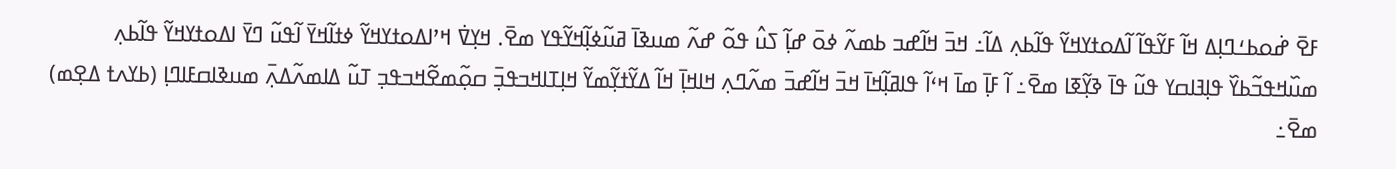ߓߐ߫ ߝ߭ߋߕߑߣߊ߲ߡ ߞߊ߬ ߓߌ߬ߟߊ߬ ߊ߬ߡߋߙߌߞߌ߬ ߟߊ߬ߕߍ߲ ߡߊ߬߸ ߞߏ߫ ߞߊ߬ߝߏ ߕߘߍ߬ ߦߋ߫ ߝߊ߲߬ ߖߎ߮ ߟߋ߬ ߝߍ߬ ߘߎߢߊ߫ ߥߎ߬ߦߊ߲߬ߞߌ߬ߟߌ ߘߐ߫. ߞߌ߲ߜ߭ ߞߴߊߡߋߙߌߞߌ߬ ߦߙߊ߬ߞߌ߫ ߊ߬ߟߎ߬ ߣߌ߫ ߊߡߋߙߌߞߌ߬ ߟߊ߬ߕߍ߲ ߘߎ߰ߞߟߏ߬ߕߌ߰ ߟߊ߲ߔߊߛߌ ߟߎ߬ ߟߊ߫ ߢߌ߲߬ߧߊ ߘߐ߫߸ ߊ߬ ߓߊ߲߫ ߘߊ߫ ߞߵߊ߬ ߟߊߥߊ߲߬ߞߊ߫ ߞߏ߫ ߞߊ߬ߝߏ߫ ߘߍ߬ߣߍ߲ ߞߊߞߊ߲߫ ߞߊ߬ ߡߌ߬ߙߌ߲߬ߘߌ߬ ߞߊ߲ߠߊߞߏߟߏ߲߫ ߛߋ߲߬ߘߐ߬ߞߏߟߏ߲ ߠߎ߬ ߡߊߘߍ߬ߡߍ߲߫ ߘߎߢߊߛߓߊߣߊ߲ (ߕߌߍߙ ߡߐ߲ߘ) ߘߐ߫߸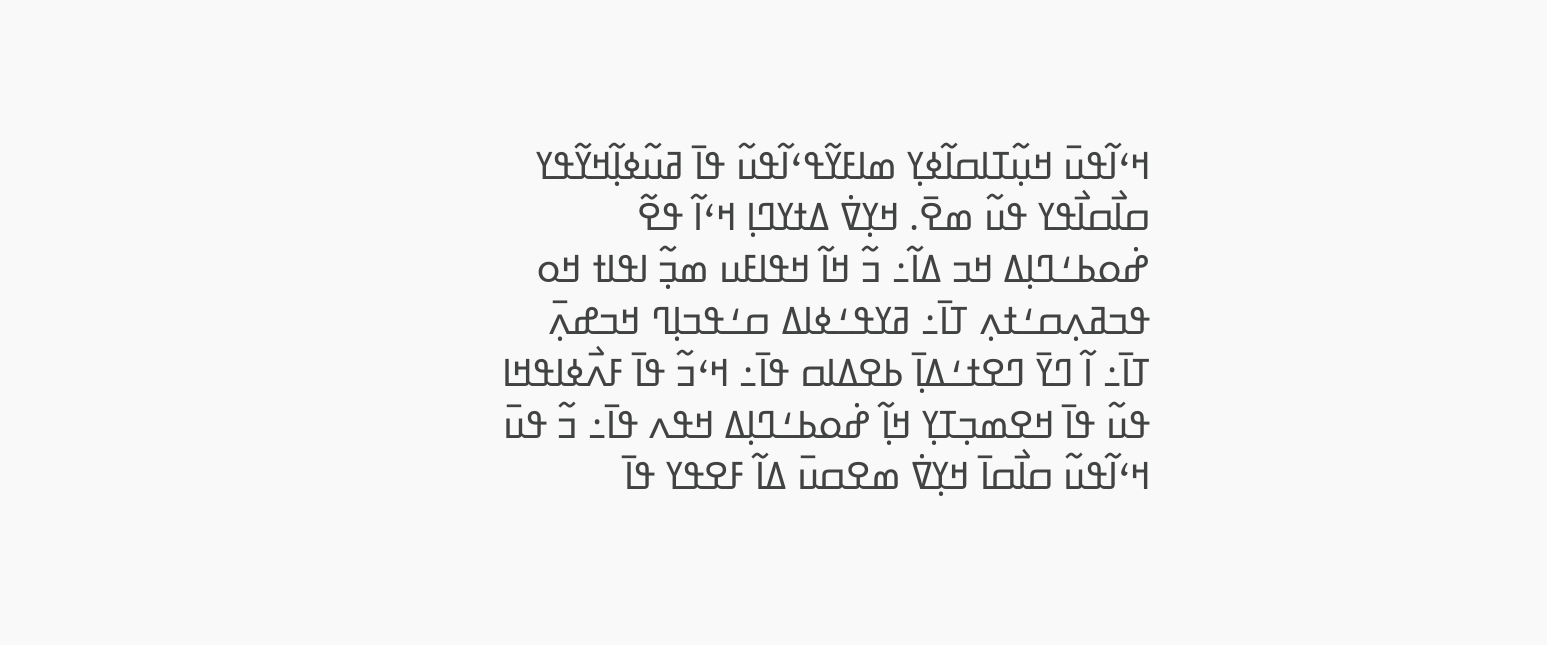ߞߵߊ߬ߟߎ߫ ߞߎ߲߬ߠߊߛߊ߬ߦߌ߲ ߘߊߓߌ߬ߟߵߊ߬ߟߎ߬ ߟߊ߫ ߥߎ߬ߦߊ߲߬ߞߌ߬ߟߌ ߛߊ߯ߛߊ߯ߟߌ ߟߎ߬ ߘߐ߫. ߞߌ߲ߜ߭ ߡߙߌߣߊ߲ ߞߵߊ߬ ߟߐ߬ ߝ߭ߋߕߑߣߊ߲ߡ ߞߏ ߡߊ߬߸ ߏ߬ ߞߊ߬ ߞߟߊߓߎ ߘߏ߲߬ ߊߟߊߙ ߞߋ ߟߏߥߍ߲ߛߑߙߍ߲ ߠߊ߫߸ ߥߌߟߑߦߊߡ ߛߑߟߏߊ߲ߣ ߞߏߝߍ߲߫ ߠߊ߫߸ ߊ߬ ߣߌ߫ ߣߐߙߑߡߊ߲߫ ߕߐߡߊߛ ߟߊ߫߸ ߞߵߏ߬ ߟߊ߫ ߓߍ߯ߦߊߟߞߊ ߟߎ߬ ߟߊ߫ ߞߐߘߏ߲ߠߌ߲ ߞߊ߲߬ ߝ߭ߋߕߑߣߊ߲ߡ ߞߟߍ ߟߊ߫߸ ߏ߬ ߟߎ߫ ߞߵߊ߬ߟߎ߬ ߛߊ߯ߛߊ߫ ߞߌ߲ߜ߭ ߘߐߛߎ߫ ߡߊ߬ ߓߐߟߌ ߟߊ߫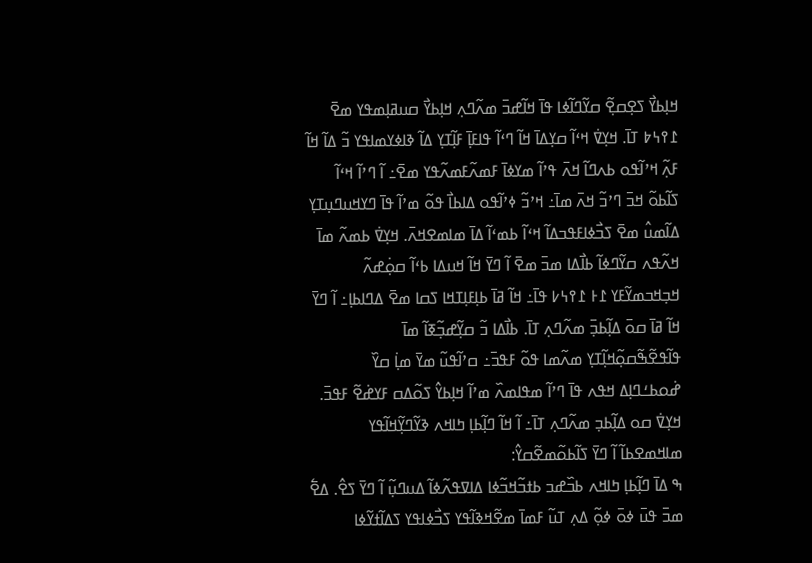ߞߊ߲ߕߌ߯ ߖߐ߲ߛߐ߲߬ ߛߌ߬ߣߊ߬ߦߊ ߟߊ߫ ߞߊ߬ߝߏ߫ ߘߍ߬ߣߍ߲ ߞߊ߲ߕߌ߯ ߛߎߥߊ߲ߘߟߌ ߘߐ߫ ߁߉߆߈ ߠߊ߫. ߞߌ߲ߜ߭ ߞߵߊ߬ ߛߌ߲ߡߊ߫ ߞߊ߬ ߣߵߊ߬ ߟߊߓߊ߲߫ ߓߊ߲߬ߠߌ߲ ߡߊ߬ ߢߊߦߌߘߊߟߌ ߏ߬ ߡߊ߬ ߞߊ߬ ߓߍ߲߬ ߞߴߊ߬ߟߋ ߕߍߣߊ߬ ߞߍ߫ ߟߴߊ߬ ߘߌߦߊ߫ ߓߘߍ߬ߓߘߍ߬ߟߌ ߘߐ߫߸ ߊ߬ ߣߴߊ߬ ߞߵߊ߬ ߖߊ߬ߕߋ߬ ߞߏ߫ ߣߴߏ߬ ߞߍ߫ ߘߊ߫߸ ߞߴߏ߬ ߦߴߊ߬ߟߋ ߡߊߕߊ߯ ߟߋ߬ ߘߴߊ߬ ߟߊ߫ ߣߌߞߎߣߎ߲ߠߌ߲ ߡߊ߬ߘߎ߮ ߘߐ߫ ߖߏ߯ߦߊߓߟߏߡߊ߬ ߞߵߊ߬ ߕߘߵߊ߬ ߡߊ߫ ߘߊߘߐߞߍ߫. ߞߌ߲ߜ߭ ߕߘߍ߬ ߘߊ߫ ߞߍ߬ߟߍ ߛߌ߬ߣߦߊ߬ ߕߊ߯ߡߊ ߘߏ߫ ߘߐ߫ ߊ߬ ߣߌ߫ ߞߊ߬ ߞߎߡߊ ߕߵߊ߬ ߛߋ߲߭ߝߍ߬ ߞߏ߲ߞߏߘߌ߬ߓߌ ߁߅ ߁߉߆߇ ߟߊ߫߸ ߞߊ߬ ߥߊ߫ ߕߊ߲ߓߊ߲ߠߞߊ ߖߛߊ ߘߐ߫ ߡߣߊߕߊ߲߸ ߊ߬ ߣߌ߫ ߞߊ߬ ߥߊ߫ ߛߋ߫ ߡߊ߲߬ߕߏ߲߫ ߘߍ߬ߣߍ߲ ߠߊ߫. ߕߊ߯ߡߊ ߏ߬ ߛߌ߲߬ߝߏ߲߬ߧߊ߬ ߘߊ߫ ߟߊ߬ߟߐ߬ߒ߬ߛߋ߲߬ߞߊ߲߬ߠߌ߲ ߘߍ߬ߘߊ ߟߋ߬ ߓߟߏ߫߸ ߛߴߊ߬ߟߎ߬ ߘߌ߫ ߘߊ߲߭ ߛߌ߰ ߝ߭ߋߕߑߣߊ߲ߡ ߞߟߍ ߟߊ߫ ߣߴߊ߬ ߘߟߊߘߍ߰ ߘߴߊ߬ ߞߊ߲ߕߌ߮ ߖߋ߬ߡߛ ߓߌߝ߭ߐ߬ ߓߟߏ߫. ߞߌ߲ߜ߭ ߛߋ ߡߊ߲߬ߕߏ߲ ߘߍ߬ߣߍ߲ ߠߊ߫߸ ߊ߬ ߞߊ߬ ߣߊ߲߬ߕߊ߲ ߤߊߞߍ ߢߌ߬ߣߌ߲߬ߞߊ߬ߟߌ ߘߊߞߘߐߕߊ߬ ߊ߬ ߣߌ߫ ߖߊ߬ߕߋ߬ߘߐ߬ߛߌ߮:
ߒ ߡߊ߫ ߣߊ߲߬ߕߊ߲ ߤߊߞߍ ߕߏ߰ߝߏ ߕߙߏ߬ߞߏ߬ߦߊ ߡߊߜߟߍ߬ߦߊ߬ ߡߎߣߎ߲߬ ߊ߬ ߣߌ߫ ߖߐ߮. ߡߐ߱ ߘߏ߫ ߟߎ߫ ߦߋ߫ ߦߋ߲߬ ߡߍ߲ ߠߎ߬ ߓߘߊ߫ ߘߐ߬ߞߢߊ߬ߟߌ ߖߏ߯ߦߊߟߌ ߖߡߊ߬ߙߌ߬ߦߊ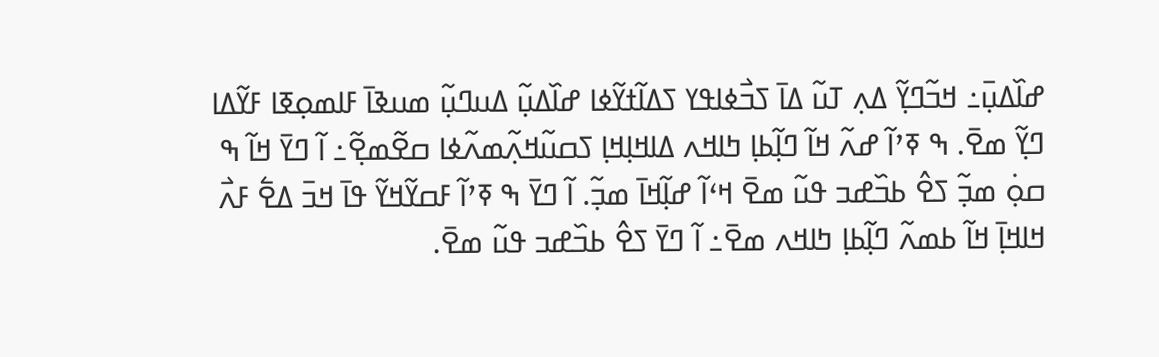ߝߊ߰ߡߎ߲߫߸ ߞߏ߬ߣߌ߲߬ ߡߍ߲ ߠߎ߬ ߡߊ߫ ߖߏ߯ߦߊߟߌ ߖߡߊ߬ߙߌ߬ߦߊ ߝߊ߰ߡߎ߲߬ ߡߎߣߎ߲߬ ߘߎߢߊ߫ ߓߊߘߋ߲ߧߊ ߓߌ߬ߡߊ ߣߌ߲߬ ߘߐ߫. ߒ ߧߴߊ߬ ߝߍ߬ ߞߊ߬ ߣߊ߲߬ߕߊ߲ ߤߊߞߍ ߡߊߞߊ߲ߞߊ߲ ߖߛߎ߬ߞߍ߲߬ߘߍ߬ߦߊ ߛߐ߬ߘߐ߲߬߸ ߊ߬ ߣߌ߫ ߞߊ߬ ߒ ߛߋ߲߭ ߘߏ߲߬ ߖߐ߮ ߕߏ߰ߝߏ ߟߎ߬ ߘߐ߫ ߞߵߊ߬ ߝߊ߲߬ߞߊ߫ ߘߏ߲߬. ߊ߬ ߣߌ߫ ߒ ߧߴߊ߬ ߓߛߌ߬ߞߌ߬ ߟߊ߫ ߞߏ߫ ߡߐ߱ ߓߍ߯ ߞߊߞߊ߲߫ ߞߊ߬ ߕߘߍ߬ ߣߊ߲߬ߕߊ߲ ߤߊߞߍ ߘߐ߫߸ ߊ߬ ߣߌ߫ ߖߐ߮ ߕߏ߰ߝߏ ߟߎ߬ ߘߐ߫.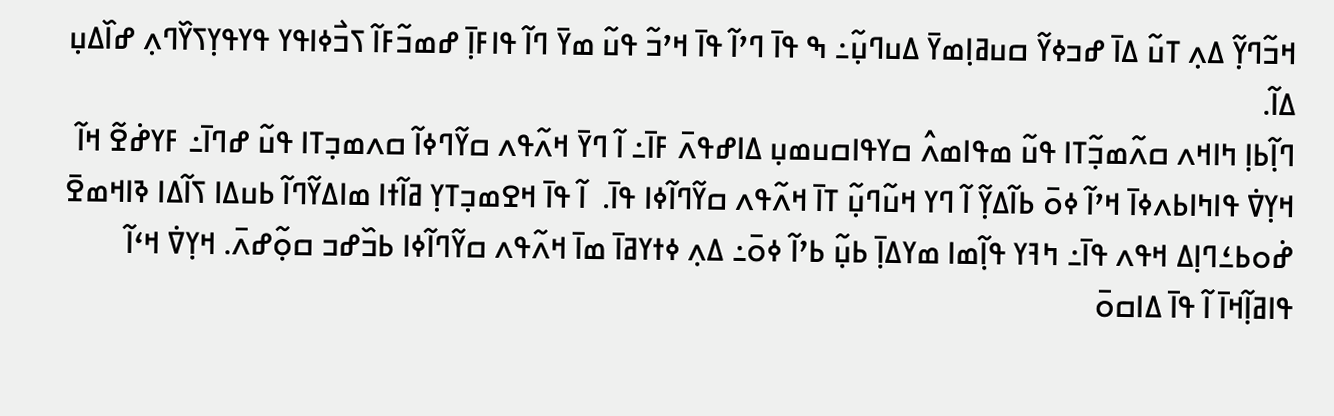ߞߏ߬ߣߌ߲߬ ߡߍ߲ ߠߎ߬ ߡߊ߫ ߝߏߦߌ߬ ߛߎߥߊ߲ߘߌ߫ ߡߎߣߎ߲߬߸ ߒ ߟߊ߫ ߣߴߊ߬ ߟߊ߫ ߞߴߏ߬ ߟߎ߬ ߘߌ߫ ߣߊ߬ ߟߊߓߊ߲߫ ߝߘߏ߬ߓߊ߬ ߖߏ߯ߦߊߟߌ ߟߌߟߌ߲ߖߌ߰ߣߍ߲ ߝߊ߰ߡߎ߲ ߡߊ߬.
ߣߊ߲߬ߕߊ߲ ߤߊߞߍ ߛߍ߬ߘߏ߲߬ߠߊ ߟߎ߬ ߘߟߊߘߍ߮ ߛߌߟߊߛߎߘߎ߲ ߡߊߝߟߍ߫ ߓߊ߫߸ ߊ߬ ߣߌ߫ ߞߍ߬ߟߍ ߛߌ߬ߣߦߊ߬ ߛߍߘߏ߲ߠߊ ߟߎ߬ ߝߣߊ߫߸ ߓߌߝ߭ߐ߬ ߞߊ߬ ߞߌ߲ߜ߭ ߟߊߤߊߕߍߦߊ߫ ߞߴߊ߬ ߦߋ߫ ߕߊ߬ߡߌ߲߬ ߊ߬ ߣߌ ߞߎ߬ߣߎ߲߬ ߠߊ߫ ߞߍ߬ߟߍ ߛߌ߬ߣߊ߬ߦߊ ߟߊ߫.  ߊ߬ ߟߊ߫ ߞߐߘߏ߲ߠߌ߲ ߥߊ߬ߙߊ ߘߊߡߌ߬ߣߊ߬ ߕߎߡߊ ߖߊ߬ߡߊ ߢߊߞߘߐ߫ ߝ߭ߋߕߑߣߊ߲ߡ ߞߟߍ ߟߊ߫߸ ߤߔߌ ߟߊ߲߬ߘߊ ߘߌߡߊ߲߫ ߕߎ߲߬ ߕߴߊ߬ ߦߋ߫߸ ߡߍ߲ ߦߙߌߥߊ߫ ߘߊ߫ ߞߍ߬ߟߍ ߛߌ߬ߣߊ߬ߦߊ ߕߏ߰ߝߏ ߛߋ߲߬ߝߍ߫. ߞߌ߲ߜ߭ ߞߵߊ߬ ߟߊߥߊ߲߬ߞߊ߫ ߊ߬ ߟߊ߫ ߡߊߛߋ߫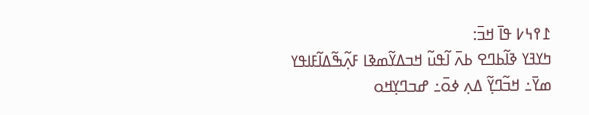߁߉߆߇ ߟߊ߫ ߞߏ߫:
ߤߌߔߌ ߢߊ߬ߕߣߐ ߕߍ߫ ߊ߬ߟߎ߬ ߞߏߡߌ߬ߘߢߊ ߓߍ߲߬ߒ߬ߡߊ߬ߓߊߟߌ ߘߌ߫߸ ߞߏ߬ߣߌ߲߬ ߡߍ߲ ߦߋ߫߸ ߝߏߣߌ߲ߞߋ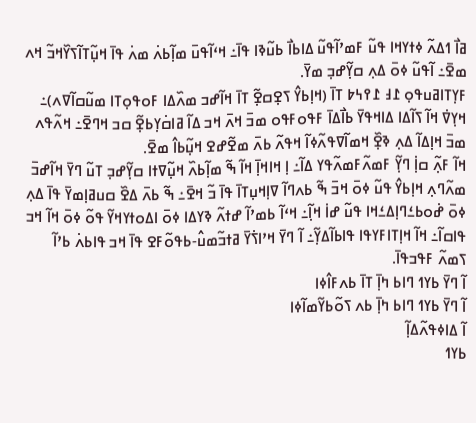ߥߊ߯ ߗߡߍ߬ ߦߙߌߞߊ ߟߎ߬ ߓߘߴߊ߬ߟߎ߬ ߡߊߕߊ߯ ߕߎ߬ߢߊ ߟߊ߫߸ ߞߵߊ߬ߟߎ߫ ߘߊ߲߬ߕߍ߭ ߘߍ߭ ߟߊ߫ ߞߎ߲߬ߠߊ߬ߖߌ߰ߞߏ߬ ߞߍ ߘߐ߫߸ ߊ߬ߟߎ߬ ߦߋ߫ ߡߍ߲ ߛߌ߲߬ߝߏ߲ ߘߌ߫.
ߓߌ߲ߠߊߥߎߟߋ߲ ߁߃ ߁߉߆߈ ߠߊ߫ (ߞߊ߲ߕߌ߮ ߖߐ߲ߛߐ߲߬ ߠߊ߫ ߞߊ߬ߝߏ ߘߍ߰ߡߊ ߓߋߟߋ߲ߠߊ ߘߎ߬ߛߊ߬ߜߍ)߸ ߞߌ߲ߜ߭ ߞߊ߬ ߖߊ߬ߡߊ ߡߊߞߟߌ߫ ߕߊ߯ߡߊ߫ ߓߟߋߓߟߋ ߘߏ߫ ߞߍ߫ ߞߏ ߡߊ߬ ߥߊߛ߭ߌ߲ߕߐ߲߬ ߛߏ ߞߣߐ߫߸ ߞߍ߬ߟߍ ߘߏ߫ ߞߊ߲ߡߊ߬ ߡߍ߲ ߢߐ߲߰ ߞߘߊ߬ߜߟߍ߬ߦߊ߬ ߞߟߍ߬ ߕߍ߫ ߘߐ߬ߝߐ ߞߎ߲߬ߕߊ߮ ߘߐ߫.
ߞߊ߬ ߓߍ߲߬ ߛߊ߲߭ ߣߌ߲߬ ߓߘߍ߬ߓߘߍ߬ߟߌ ߡߊ߬߸ ߊ߲ ߞߊߞߊ߲߫ ߞߊ߬ ߒ߬ ߘߊ߲߬ߕߍ߰ ߞߎ߲߬ߜߙߊ ߛߌ߲߬ߝߏ߲ ߠߎ߬ ߣߌ߫ ߞߊ߬ߝߏ߫ ߘߍ߬ߣߍ߲ ߞߊ߲ߕߌ߮ ߟߎ߬ ߦߋ߫ ߞߏ߫ ߒ߬ ߕߍߣߊ߬ ߜߊ߲ߞߎ߲ߠߊ߫ ߟߊ߫ ߏ߬ ߞߐ߫߸ ߒ߬ ߕߍ߫ ߡߐ߰ ߛߎߥߊ߲ߘߌ߫ ߟߊ߫ ߡߍ߲ ߦߋ߫ ߝ߭ߋߕߑߣߊ߲ߡߑߞߊ ߟߎ߬ ߝߊ߭ ߞߊ߲߬߸ ߞߵߊ߬ ߕߘߴߊ߬ ߝߙߍ߬ ߢߌߡߊ ߦߋ߫ ߊߡߋߙߌߞߌ߬ ߟߋ߬ ߦߋ߫ ߞߊ߬ ߞߏ ߟߊߛߊ߬߸ ߞߊ߬ ߞߊ߲ߠߊߓߌߟߊ ߟߊߕߊ߬ߡߌ߲߬߸ ߊ߬ ߣߌ߫ ߞߴߊߖ߭ߌ߫ ߥߙߏ߬ߘߎ߮-ߕߟߋ߬ߓߐ ߟߊ߫ ߞߏ ߟߊߕߍ߭ ߕߴߊ߬ ߖߘߍ߬ ߓߟߏߟߊ߫.
ߊ߬ ߣߌ߫ ߕߌߗ ߣߊߕ ߤߊ߲߫ ߠߊ߫ ߕߍߓߊ߮ߦߊ
ߊ߬ ߣߌ߫ ߕߌߗ ߣߊߕ ߤߊ߲߫ ߕߍ ߖߋ߬ߕߌ߬ߘߊ߬ߦߊ
ߊ߬ ߡߊߦߟߍ߬ߡߊ߲߬
ߕߌߗ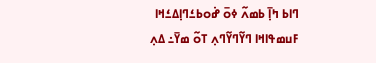ߣߊߕ ߤߊ߲߫ ߕߘߍ߬ ߦߋ߫ ߝ߭ߋߕߑߣߊ߲ߡߑߞߊ ߓߎߘߟߊߞߊ ߣߌ߬ߣߌ߬ߣߍ߲ ߠߋ߬ ߘߌ߫߸ ߡߍ߲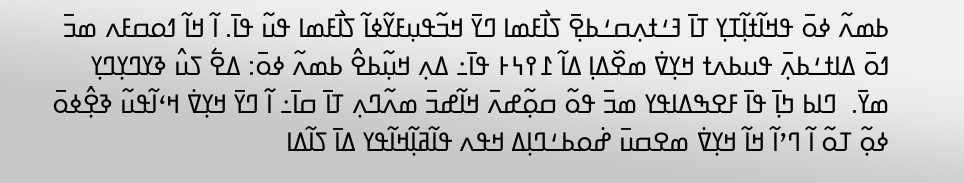ߕߘߍ߬ ߦߋ߫ ߟߞߊ߬ߙߊ߲߬ߠߌ߲ ߠߊ߫ ߔߑߙߍ߲ߛߑߕߐ߲߫ ߖߊ߯ߓߘߊ ߣߌ߫ ߞߏ߬ߟߎ߲ߓߌ߬ߦߊ߬ ߖߊ߯ߓߘߊ ߟߎ߬ ߟߊ߫. ߊ߬ ߞߊ߬ ߗߋߛߓߍ ߘߏ߫ ߗߋ߫ ߡߊߙߑߕߍ߲߫ ߟߎߕߍߙ ߞߌ߲ߜ߭ ߘߐ߰ߡߊ߲ ߡߊ߬ ߁߉߆߅ ߟߊ߫߸ ߡߍ߲ ߞߎ߲߬ߕߐ߮ ߕߘߍ߬ ߦߋ߫: ߡߐ߱ ߖߎ߮ ߢߌߣߌ߲ߣߌ߲ ߘߌ߫.  ߣߊߕ ߤߊ߲߫ ߟߊ߫ ߓߐߒߡߊߟߌ ߘߏ߫ ߟߋ߬ ߛߋ߲߬ߝߍ߫ ߞߊ߬ߝߏ߫ ߘߍ߬ߣߍ߲ ߠߊ߫ ߛߊ߫߸ ߊ߬ ߣߌ߫ ߞߌ߲ߜ߭ ߞߵߊ߬ߟߎ߬ ߢߐ߲߮ߦߋ߫ ߦߋ߲߬ ߠߋ߬ ߊ߬ ߣߴߊ߬ ߞߊ߬ ߞߌ߲ߜ߭ ߘߐߛߎ߫ ߝ߭ߋߕߑߣߊ߲ߡ ߞߟߍ ߟߊ߬ߥߊ߲߬ߞߊ߬ߟߌ ߡߊ߫ ߖߊ߬ߡߊ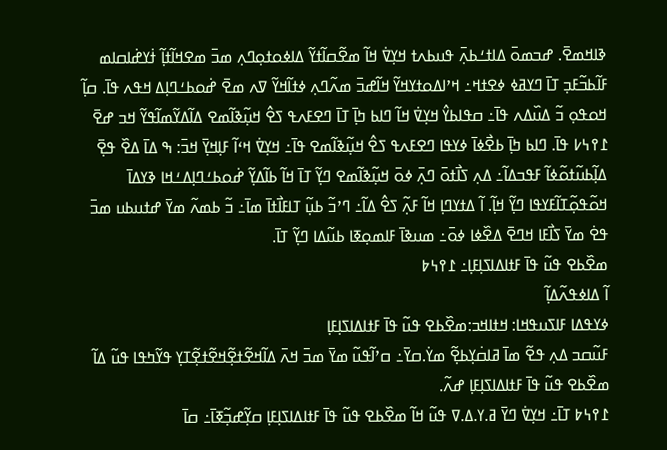ߢߊߞߘߐ߫. ߝߏߘߋ߫ ߡߊߙߑߕߍ߲߫ ߟߎߕߍߙ ߞߌ߲ߜ߭ ߞߊ߬ ߘߐ߬ߛߊ߬ߙߌ߬ ߡߊߦߋߙߋ߲ߣߍ߲ ߘߏ߫ ߘߐߞߊ߬ߙߊ߲߬ ߙ߭ߌߝ߭ߊߛߊߘ ߓߊ߬ߕߏ߬ߓߏ߲ ߠߊ߫ ߣߌߥߦ ߦߐߙߞ߸ ߞߴߊߡߋߙߌߞߌ߬ ߞߊ߬ߝߏ߫ ߘߍ߬ߣߍ߲ ߦߙߊ߬ߞߌ߬ ߜߍ ߘߐ߫ ߝ߭ߋߕߑߣߊ߲ߡ ߞߟߍ ߟߊ߫. ߛߊ߲߬ ߞߋߟߋ߲ ߏ߬ ߡߎ߰ߡߍ ߟߊ߫߸ ߛߟߊߕߌ߮ ߞߌ߲ߜ߭ ߞߊ߬ ߣߊߕ ߤߊ߲߫ ߠߊ߫ ߣߐߓߍߟ ߖߐ߮ ߞߎ߲߬ߢߊ߬ߘߐ ߡߊ߬ߡߌ߬ߘߊ߬ߟߌ߬ ߞߏ ߝߐ߫ ߁߉߆߇ ߟߊ߫. ߣߊߕ ߤߊ߲߫ ߕߐ߯ߦߊ߫ ߦߌߟߊ ߣߐߓߍߟ ߖߐ߮ ߞߎ߲߬ߢߊ߬ߘߐ ߟߊ߫߸ ߞߌ߲ߜ߭ ߞߵߊ߬ ߓߊ߲ߞߌ߲߫ ߞߏ߫: ߒ ߡߊ߫ ߡߐ߰ ߟߐ߲߫ ߡߊ߲߬ߕߎ߬ߙߋ߬ߦߊ߬ ߓߟߏߡߊ߬߸ ߡߍ߲ ߖߊ߯ߙߋ߫ ߣߍ߲߫ ߦߋ߫ ߞߎ߲߬ߢߊ߬ߘߐ ߣߌ߲߬ ߠߊ߫ ߞߊ߬ ߕߊ߬ߡߌ߲߬ ߝ߭ߋߕߑߣߊ߲ߡߑߞߊ ߢߌߡߊ߫ ߞߋ߬ߟߋ߲߬ߠߊ߬ߓߌߟߊ ߣߌ߲߬ ߞߊ߲߬. ߊ߬ ߡߙߌߣߊ߲ ߞߊ߬ ߓߍ߲߬ ߖߐ߮ ߡߊ߬߸ ߣߴߏ߬ ߕߎ߲߬ ߠߊߓߊ߯ߙߊ߫ ߘߊ߫߸ ߏ߬ ߕߘߍ߬ ߘߌ߫ ߝߙߎߕߎ ߘߏ߫ ߟߐ߭ ߘߌ߫ ߖߊ߯ߓߊ ߞߣߐ߫ ߡߐ߰ߦߊ ߦߋ߫߸ ߘߎߢߊ߫ ߓߊߘߋ߲ߧߊ ߕߎ߬ߡߊ ߣߌ߲߬ ߠߊ߫.
ߘߐ߰ߕߐ ߟߎ߬ ߟߊ߫ ߓߙߊߡߊߖߊ߲ߓߊ߲߸ ߁߉߆߈
ߊ߬ ߡߊߦߟߍ߬ߡߊ߲߬
ߦߌߟߡߊ ߓߊߖߎߟߞߊ: ߞߙߊߞߏ:ߘߐ߰ߕߐ ߟߎ߬ ߟߊ߫ ߓߙߊߡߊߖߊ߲ߓߊ߲
ߓߎ߬ߛߏ ߡߍ߲ ߟߐ߬ ߘߊ߫ ߥߊߛ߭ߌ߲ߕߐ߲߬ ߘߌ߭.ߛߌ߫߸ ߛߴߊ߬ߟߎ߬ ߘߌ߫ ߘߏ߫ ߞߍ߫ ߡߊ߬ߞߐ߬ߙߐ߲߬ߞߐ߬ߙߐ߲߬ߠߌ߲ ߟߌ߬ߤߟߊ ߟߎ߬ ߡߊ߬ ߘߐ߰ߕߐ ߟߎ߬ ߟߊ߫ ߓߙߊߡߊߖߊ߲ߓߊ߲ ߝߍ߬.
߁߉߆߈ ߠߊ߫߸ ߞߌ߲ߜ߭ ߣߌ߫ ߥ.ߌ.ߡ.ߜ ߟߎ߬ ߞߊ߬ ߘߐ߰ߕߐ ߟߎ߬ ߟߊ߫ ߓߙߊߡߊߖߊ߲ߓߊ߲ ߛߌ߲߬ߝߏ߲߬ߧߊ߫߸ ߛߊ߫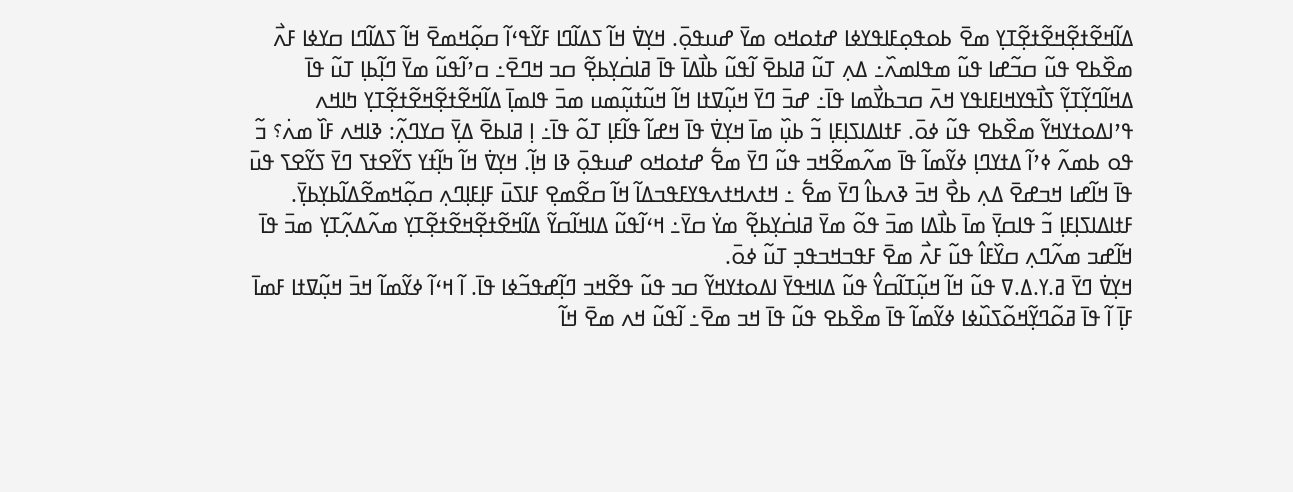ߡߊ߬ߞߐ߬ߙߐ߲߬ߞߐ߬ߙߐ߲߬ߠߌ߲ ߘߐ߫ ߕߋߟߋ߲ߓߊߟߌߦߊ ߝߙߋߞߋ ߘߌ߫ ߝߎߟߋ߲߫. ߞߌ߲ߜ߭ ߞߊ߬ ߖߡߊ߬ߣߊ ߓߌ߬ߟߵߊ߬ ߛߋ߲߬ߞߘߐ߫ ߞߊ߬ ߖߡߊ߬ߣߊ ߛߌߦߊ ߓߍ߯ ߘߐ߰ߕߐ ߟߎ߬ ߛߏ߬ߝߊ ߟߎ߬ ߘߟߊߘߍ߰߸ ߡߍ߲ ߠߎ߬ ߥߊߕߐ߫ ߊ߬ߟߎ߬ ߕߊ߯ߡߊ߫ ߟߊ߫ ߥߊߛ߭ߌ߲ߕߐ߲߬ ߛߏ ߞߣߐ߫߸ ߛߴߊ߬ߟߎ߬ ߘߌ߫ ߣߊ߲߬ߕߊ߲ ߠߎ߬ ߟߊ߫ ߡߞߊ߬ߣߌ߲߬ߠߌ߲߬ ߖߊ߯ߟߌߞߊߓߊߟߌ ߞߍ߫ ߛߏߕߌ߯ߘߊ ߟߊ߫߸ ߝߏ߫ ߣߌ߫ ߞߎ߲߬ߜߙߊ ߞߊ߬ ߞߎ߬ߙߎ߲߬ߘߎ ߘߏ߫ ߟߊߘߊ߲߫ ߡߊ߬ߞߐ߬ߙߐ߲߬ߞߐ߬ߙߐ߲߬ߠߌ߲ ߤߊߞߍ ߟߴߊߡߋߙߌߞߌ߬ ߘߐ߰ߕߐ ߟߎ߬ ߦߋ߫. ߓߙߊߡߊߖߊ߲ߓߊ߲ ߏ߬ ߕߎ߲߰ ߘߊ߫ ߞߌ߲ߜ߭ ߟߊ߫ ߞߝߊ߬ ߟߊ߬ߓߊ߲ ߠߋ߬ ߟߊ߫߸ ߊ߲ ߥߊߕߐ߫ ߡߌ߲߫ ߛߌߣߍ߲߬: ߢߊߞߍ ߓߊ߰ ߘߍ߭؟ ߏ߬ ߟߋ ߕߘߍ߬ ߦߴߊ߬ ߡߙߌߣߊ߲ ߦߌ߬ߘߊ߬ ߟߊ߫ ߘߍ߬ߘߐ߬ߞߏ ߟߎ߬ ߣߌ߫ ߘߐ߱ ߝߙߋߞߋ ߝߎߟߋ߲߫ ߢߊ ߞߊ߲߬. ߞߌ߲ߜ߭ ߞߊ߬ ߤߊ߲߬ߙߌ ߖߌ߬ߐߙߖ ߣߌ߫ ߖߌ߬ߐߖ ߟߎ߫ ߟߊ߫ ߞߊ߬ߝߊ ߞߏߝߐ߫ ߡߍ߲ ߕߐ߯ ߞߏ߫ ߢߍߕߊ߮ ߣߌ߫ ߘߐ߱ ߸ ߞߙߍߞߙߍߟߌߓߟߏߡߊ߬ ߞߊ߬ ߛߐ߬ߘߐ߲ ߓߊߖߎ߫ ߓߊ߲ߓߊ߲ߣߍ߲ ߛߋ߲߬ߞߘߐ߬ߡߊ߬ߕߌ߲ߕߌ߲߫.  ߓߙߊߡߊߖߊ߲ߓߊ߲ ߏ߬ ߟߊߛߌ߲߫ ߘߊ߫ ߕߊ߯ߡߊ ߘߏ߫ ߟߋ߬ ߘߌ߫ ߥߊߛ߭ߌ߲ߕߐ߲߬ ߘߌ߭ ߛߌ߫߸ ߞߵߊ߬ߟߎ߬ ߡߊߞߊ߬ߛߌ߬ ߡߊ߬ߞߐ߬ߙߐ߲߬ߞߐ߬ߙߐ߲߬ߠߌ߲ ߘߍ߬ߡߍ߲߬ߠߌ߲ ߘߏ߫ ߟߊ߫ ߞߊ߬ߝߏ ߘߍ߬ߣߍ߲ ߛߌ߰ߓߊ߮ ߟߎ߬ ߓߍ߯ ߘߐ߫ ߓߟߏߞߏߟߏ߲ ߠߎ߬ ߦߋ߫.
ߞߌ߲ߜ߭ ߣߌ߫ ߥ.ߌ.ߡ.ߜ ߟߎ߬ ߞߊ߬ ߞߎ߲߬ߠߊ߬ߛߌ߮ ߟߎ߬ ߡߊߞߟߌ߫ ߊߡߋߙߌߞߌ߬ ߛߏ ߟߎ߬ ߟߐ߬ߞߏ ߣߊ߲߬ߝߟߏ߬ߦߊ ߟߊ߫. ߊ߬ ߞߵߊ߬ ߦߌ߬ߘߊ߬ ߞߏ߫ ߞߎ߲߬ߜߙߊ ߓߘߊ߫ ߓߊ߲߫ ߊ߬ ߟߊ߫ ߥߋ߬ߣߌ߲߬ߞߋ߬ߖߎ߰ߦߊ ߦߌ߬ߘߊ߬ ߟߊ߫ ߘߐ߰ߕߐ ߟߎ߬ ߟߊ߫ ߞߏ ߘߐ߫߸ ߊ߬ߟߎ߬ ߞߍ ߘߐ߫ ߞߊ߬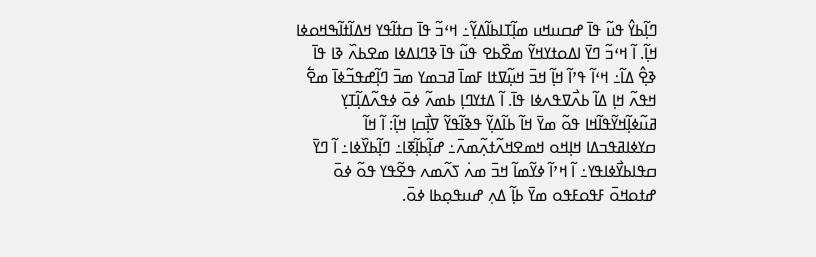ߣߊ߲߬ߕߌ߮ ߟߎ߬ ߟߊ߫ ߝߛߎߞߎ ߘߊ߲߬ߠߊߕߊ߬ߡߌ߲߬߸ ߞߵߏ߬ ߟߊ߫ ߛߙߊ߬ߟߌ ߞߡߊ߬ߙߊ߬ߒߞߋߦߊ ߞߊ߲߬. ߊ߬ ߞߵߏ߬ ߣߌ߫ ߊߡߋߙߌߞߌ߬ ߘߐ߰ߕߐ ߟߎ߬ ߟߊ߫ ߢߣߊߡߦߊ ߘߐߕߍ߰ ߢߊ ߟߊ߫ ߢߐ߲߮ ߡߊ߬߸ ߞߵߊ߬ ߟߴߊ߬ ߞߊ߲߬ ߞߏ߫ ߞߎ߲߬ߜߙߊ ߓߘߊ߫ ߥߏߘߌ ߘߏ߫ ߣߊ߲߬ߝߟߏ߬ߦߊ߫ ߘߐ߱ ߞߟߍ߬ ߞߊ߲ ߡߊ߬ ߕߍ߯ߜߟߍߦߊ ߟߊ߫. ߊ߬ ߡߙߌߣߊ߲ ߕߘߍ߬ ߦߋ߫ ߦߟߍ߬ߡߊ߲߬ߠߌ߲ ߥߎ߬ߦߊ߲߬ߞߌ߬ߟߊ߬ߞߊ ߟߋ߬ ߘߌ߫ ߞߊ߬ ߕߊ߬ߡߌ߲߬ ߟߢߊ߬ߟߌ߬ ߜߊ߲߯ߛߊ߲ ߞߊ߲߬: ߊ߬ ߞߊ߬ ߛߌߦߊߥߟߏߡߊ ߞߊ߲ߞߋ ߞߘߐߞߍ߬ߙߍ߲߬ߘߍ߫߸ ߝߊ߲߬ߕߊ߲߬ߧߊ߸ ߣߊ߲߬ߕߌ߰ߦߊ߸ ߊ߬ ߣߌ߫ ߛߟߊߕߌ߯ߦߊߟߌ߸ ߊ߬ ߞߴߊ߬ ߦߌ߬ߘߊ߬ ߞߏ߫ ߘߍ߭ ߖߍ߬ߘߍ ߟߐ߬ߟߌ ߟߋ߬ ߦߋ߫ ߝߙߋߞߋ߫ ߓߟߋߓߟߋ ߘߌ߫ ߕߊ߲߬ ߡߍ߲ ߝߎߟߋ߲ߕߊ ߦߋ߫.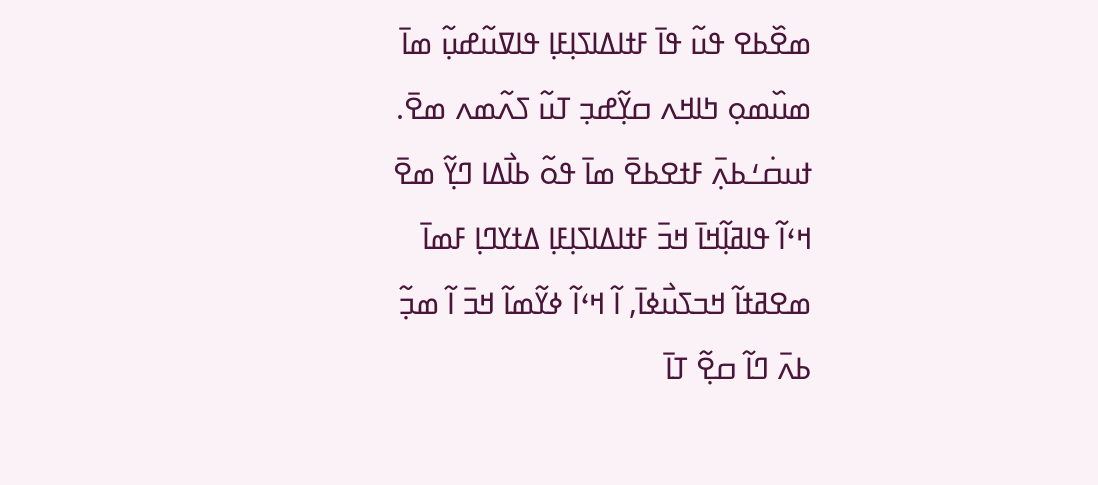ߘߐ߰ߕߐ ߟߎ߬ ߟߊ߫ ߓߙߊߡߊߖߊ߲ߓߊ߲ ߟߊߜߎ߬ߝߎ߲߬ ߘߊ߫ ߘߎ߰ߘߋ߲ ߤߊߞߍ ߛߌ߲߬ߝߏ߲ ߠߎ߬ ߖߍ߬ߘߍ ߘߐ߫. ߙߎߛ߭ߑߕߍ߲߫ ߓߙߐߕߐ߫ ߘߊ߫ ߟߋ߬ ߕߊ߯ߡߊ ߣߌ߲߬ ߘߐ߫ ߞߵߊ߬ ߟߊߥߊ߲߬ߞߊ߫ ߞߏ߫ ߓߙߊߡߊߖߊ߲ߓߊ߲ ߡߙߌߣߊ߲ ߓߘߊ߫ ߘߐߥߙߊ߬ ߞߏߖߎ߯ߦߊ߫, ߊ߬ ߞߵߊ߬ ߦߌ߬ߘߊ߬ ߞߏ߫ ߊ߬ ߘߏ߲߬ ߕߍ߫ ߣߊ߬ ߛߐ߲߬ ߠߊ߫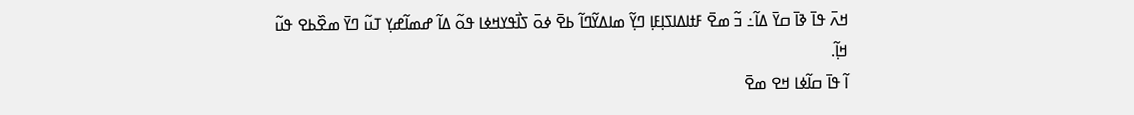ߞߍ߫ ߟߊ߫ ߢߊ߫ ߛߌ߫ ߡߊ߬߸ ߏ߬ ߘߐ߫ ߓߙߊߡߊߖߊ߲ߓߊ߲ ߣߌ߲߬ ߘߊߡߌ߬ߣߊ߬ ߕߐ߫ ߦߋ߫ ߖߊ߯ߟߌߞߦߊ ߟߋ߬ ߡߊ߬ ߝߘߊ߬ߝߌ߲ ߠߎ߬ ߣߌ߫ ߘߐ߰ߕߐ ߟߎ߬ ߞߊ߲߬.
ߊ߬ ߟߊ߫ ߛߊ߬ߦߊ ߞߐ ߘߐ߫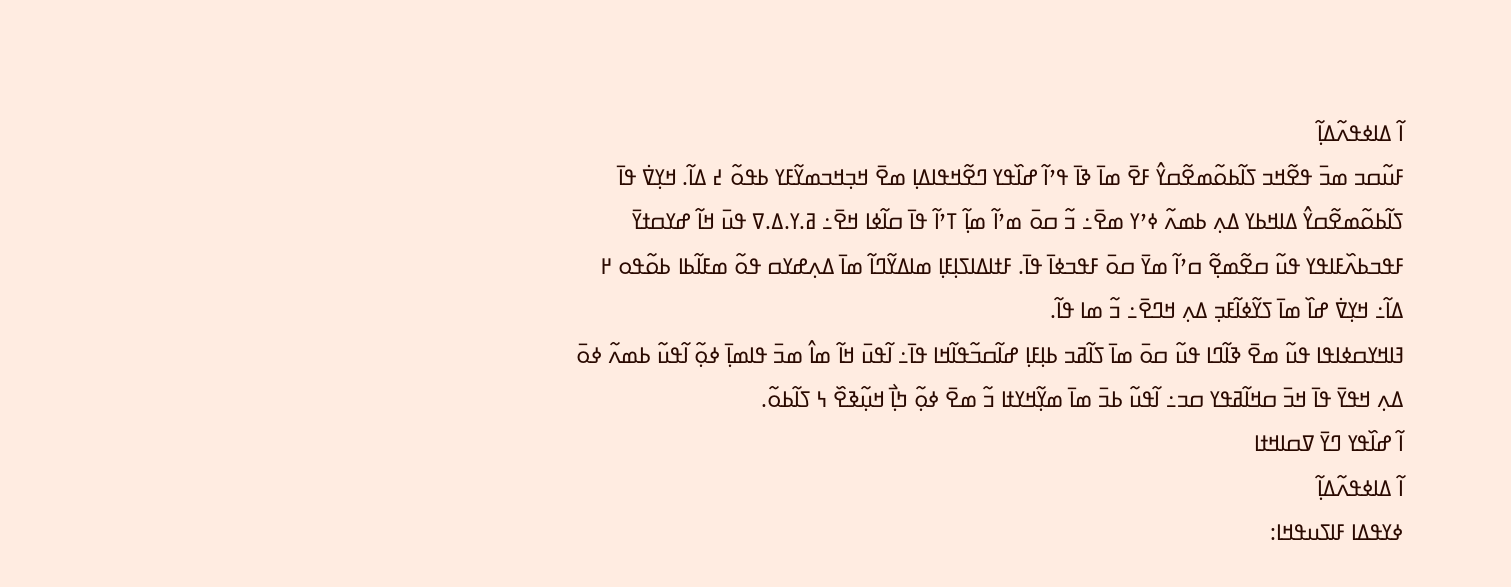ߊ߬ ߡߊߦߟߍ߬ߡߊ߲߬
ߓߎ߬ߛߏ ߘߏ߫ ߟߐ߬ߞߏ ߖߊ߬ߕߋ߬ߘߐ߬ߛߌ߮ ߓߐ߫ ߘߊ߫ ߢߊ߫ ߟߴߊ߬ ߝߊ߰ߟߌ ߣߐ߬ߞߟߊߡߊ߲ ߘߐ߫ ߞߏ߲ߞߏߘߌ߬ߓߌ ߕߟߋ߬ ߄ ߡߊ߬. ߞߌ߲ߜ߭ ߟߊ߫ ߖߊ߬ߕߋ߬ߘߐ߬ߛߌ߮ ߡߊߞߕߌ ߡߍ߲ ߕߘߍ߬ ߦߴߌ ߘߐ߫߸ ߏ߬ ߛߋ߫ ߘߴߊ߬ ߘߊ߲߬ ߠߴߊ߬ ߟߊ߫ ߛߊ߬ߦߊ ߞߐ߫߸ ߥ.ߌ.ߡ.ߜ ߟߎ߫ ߞߊ߬ ߝߌߛߙߌ߫ ߓߟߏߕߍ߰ߓߊߟߌ ߟߎ߬ ߛߐ߬ߘߐ߲߬ ߛߴߊ߬ ߘߌ߫ ߛߋ߫ ߓߟߏߦߊ߫ ߟߊ߫. ߓߙߊߡߊߖߊ߲ߓߊ߲ ߘߊߡߌ߬ߣߊ߬ ߘߊ߫ ߡߍ߲ߝߌߛ ߟߋ߬ ߘߓߊ߬ߕߊ ߕߋ߬ߟߋ ߂ ߡߊ߬߸ ߞߌ߲ߜ߭ ߝߊ߰ ߘߊ߫ ߖߌ߬ߦߊ߬ߓߏ߲ ߡߍ߲ ߞߣߐ߫߸ ߏ߬ ߘߊ ߟߊ߬.
ߔߊߞߌߛߦߊߟߊ ߟߎ߬ ߘߐ߫ ߢߊ߬ߣߊ ߟߎ߬ ߛߋ߫ ߘߊ߫ ߖߊ߬ߥߏ ߕߊ߲ߓߊ߲ ߝߊ߬ߛߏ߬ߟߊ߬ߞߊ ߟߊ߫߸ ߊ߬ߟߎ߫ ߞߊ߬ ߘߊ߮ ߘߏ߫ ߟߊߘߊ߲߫ ߦߋ߲߬ ߊ߬ߟߎ߬ ߕߘߍ߬ ߦߋ߫ ߡߍ߲ ߞߟߌ߫ ߟߊ߫ ߞߏ߫ ߛߞߊ߬ߥߟߌ ߛߏ߸ ߊ߬ߟߎ߬ ߕߏ߫ ߘߊ߫ ߘߌ߲߬ߞߌߙߊ ߏ߬ ߘߐ߫ ߦߋ߲߬ ߤߊ߲߯ ߞߎ߲߬ߢߐ߰ ߆ ߖߊ߬ߕߋ߬.
ߊ߬ ߝߊ߰ߟߌ ߣߌ߫ ߜߛߊߞߙߊ
ߊ߬ ߡߊߦߟߍ߬ߡߊ߲߬
ߦߌߟߡߊ ߓߊߖߎߟߞߊ: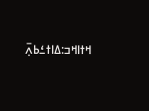ߞߙߊߞߏ:ߡߊߙߑߕߍ߲߫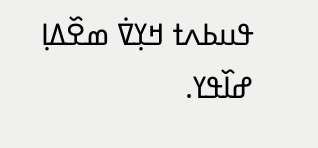ߟߎߕߍߙ ߞߌ߲ߜ߭ ߘߐ߰ߡߊ߲ ߝߊ߰ߟߌ.